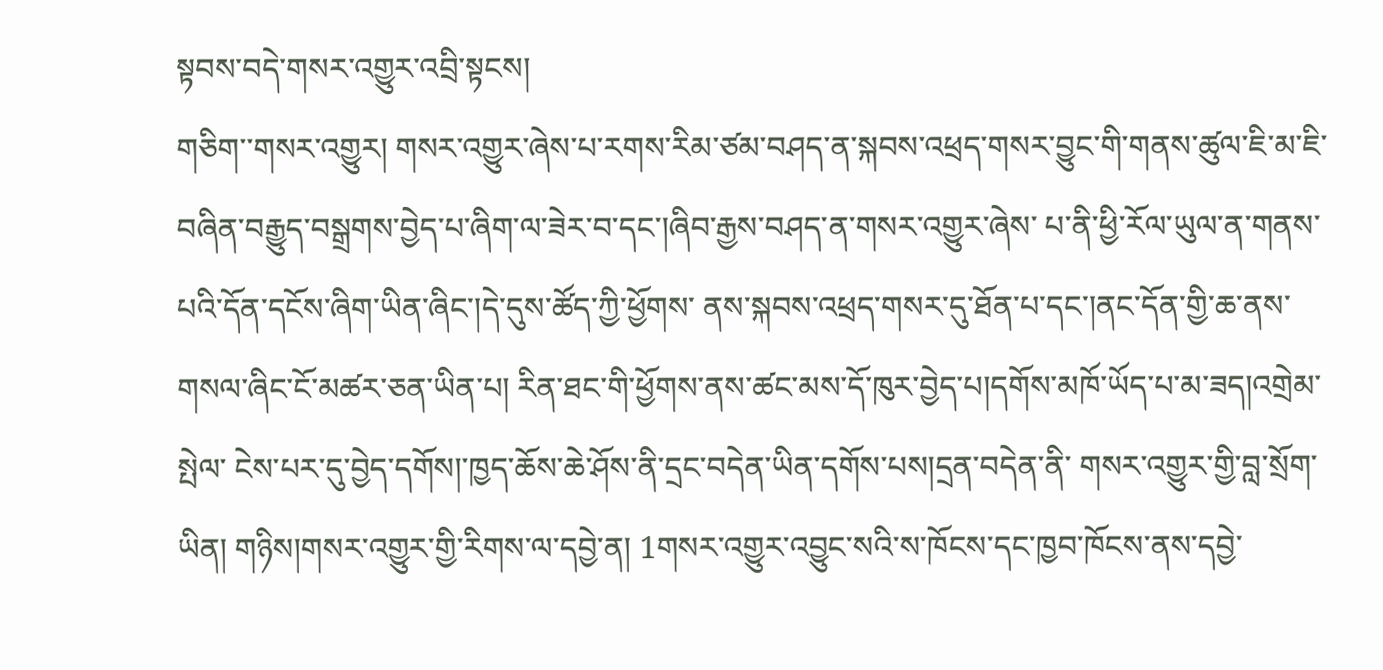སྟབས་བདེ་གསར་འགྱུར་འབྲི་སྟངས།
གཅིག་་གསར་འགྱུར། གསར་འགྱུར་ཞེས་པ་རགས་རིམ་ཙམ་བཤད་ན་སྐབས་འཕྲད་གསར་བྱུང་གི་གནས་ཚུལ་ཇི་མ་ཇི་ བཞིན་བརྒྱུད་བསྒྲགས་བྱེད་པ་ཞིག་ལ་ཟེར་བ་དང་།ཞིབ་རྒྱས་བཤད་ན་གསར་འགྱུར་ཞེས་ པ་ནི་ཕྱི་རོལ་ཡུལ་ན་གནས་པའི་དོན་དངོས་ཞིག་ཡིན་ཞིང་།དེ་དུས་ཚོད་ཀྱི་ཕྱོགས་ ནས་སྐབས་འཕྲད་གསར་དུ་ཐོན་པ་དང་།ནང་དོན་གྱི་ཆ་ནས་གསལ་ཞིང་ངོ་མཚར་ཅན་ཡིན་པ། རིན་ཐང་གི་ཕྱོགས་ནས་ཚང་མས་དོ་ཁུར་བྱེད་པ།དགོས་མཁོ་ཡོད་པ་མ་ཟད།འགྲེམ་སྤེལ་ ངེས་པར་དུ་བྱེད་དགོས།་ཁྱད་ཆོས་ཆེ་ཤོས་ནི་དྲང་བདེན་ཡིན་དགོས་པས།དྲན་བདེན་ནི་ གསར་འགྱུར་གྱི་བླ་སྲོག་ཡིན། གཉིས།གསར་འགྱུར་གྱི་རིགས་ལ་དབྱེ་ན། 1གསར་འགྱུར་འབྱུང་སའི་ས་ཁོངས་དང་ཁྱབ་ཁོངས་ནས་དབྱེ་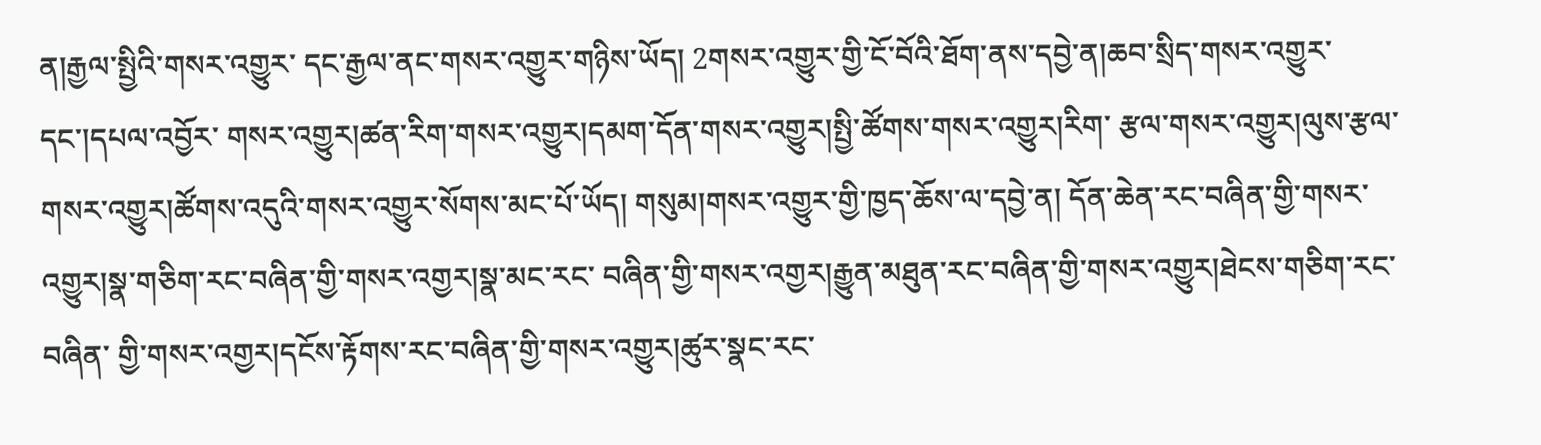ན།རྒྱལ་སྤྱིའི་གསར་འགྱུར་ དང་རྒྱལ་ནང་གསར་འགྱུར་གཉིས་ཡོད། 2གསར་འགྱུར་གྱི་ངོ་བོའི་ཐོག་ནས་དབྱེ་ན།ཆབ་སྲིད་གསར་འགྱུར་དང་།དཔལ་འབྱོར་ གསར་འགྱུར།ཚན་རིག་གསར་འགྱུར།དམག་དོན་གསར་འགྱུར།སྤྱི་ཚོགས་གསར་འགྱུར།རིག་ རྩལ་གསར་འགྱུར།ལུས་རྩལ་གསར་འགྱུར།ཚོགས་འདུའི་གསར་འགྱུར་སོགས་མང་པོ་ཡོད། གསུམ།གསར་འགྱུར་གྱི་ཁྱད་ཆོས་ལ་དབྱེ་ན། དོན་ཆེན་རང་བཞིན་གྱི་གསར་འགྱུར།སྣ་གཅིག་རང་བཞིན་གྱི་གསར་འགྱར།སྣ་མང་རང་ བཞིན་གྱི་གསར་འགྱར།རྒྱུན་མཐུན་རང་བཞིན་གྱི་གསར་འགྱུར།ཐེངས་གཅིག་རང་བཞིན་ གྱི་གསར་འགྱར།དངོས་རྟོགས་རང་བཞིན་གྱི་གསར་འགྱུར།ཚུར་སྣང་རང་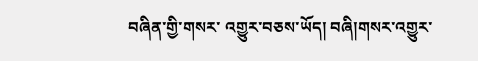བཞིན་གྱི་གསར་ འགྱུར་བཅས་ཡོད། བཞི།གསར་འགྱུར་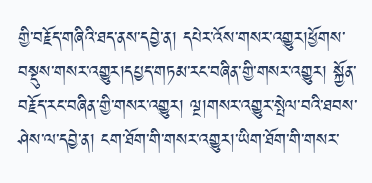གྱི་བརྗོད་གཞིའི་ཐད་ནས་དབྱེ་ན། དཔེར་འོས་གསར་འགྱུར།ཕྱོགས་བསྡུས་གསར་འགྱུར།དཔྱད་གཏམ་རང་བཞིན་གྱི་གསར་འགྱུར། སྐྱོན་བརྗོད་རང་བཞིན་གྱི་གསར་འགྱུར། ལྔ།གསར་འགྱུར་སྤེལ་བའི་ཐབས་ཤེས་ལ་དབྱེ་ན། ངག་ཐོག་གི་གསར་འགྱུར།་ཡིག་ཐོག་གི་གསར་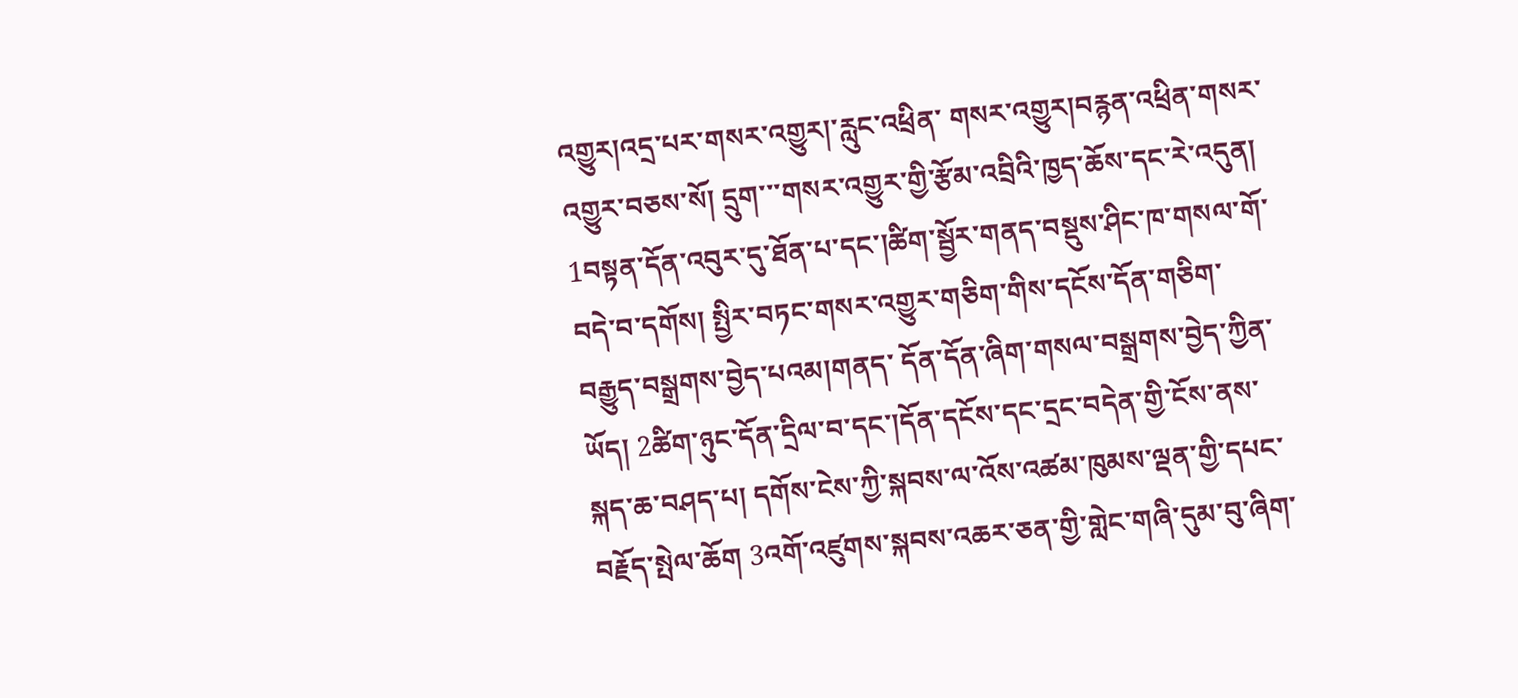འགྱུར།འདྲ་པར་གསར་འགྱུར།་རླུང་འཕྲིན་ གསར་འགྱུར།བརྙན་འཕྲིན་གསར་འགྱུར་བཅས་སོ། དྲུག་་་གསར་འགྱུར་གྱི་རྩོམ་འབྲིའི་ཁྱད་ཆོས་དང་རེ་འདུན། 1བསྟན་དོན་འབུར་དུ་ཐོན་པ་དང་།ཚིག་སྦྱོར་གནད་བསྡུས་ཤིང་ཁ་གསལ་གོ་བདེ་བ་དགོས། སྤྱིར་བཏང་གསར་འགྱུར་གཅིག་གིས་དངོས་དོན་གཅིག་བརྒྱུད་བསྒྲགས་བྱེད་པའམ།གནད་ དོན་དོན་ཞིག་གསལ་བསྒྲགས་བྱེད་ཀྱིན་ཡོད། 2ཚིག་ཉུང་དོན་དྲིལ་བ་དང་།དོན་དངོས་དང་དྲང་བདེན་གྱི་ངོས་ནས་སྐད་ཆ་བཤད་པ། དགོས་ངེས་ཀྱི་སྐབས་ལ་འོས་འཚམ་ཁུམས་ལྡན་གྱི་དཔང་བརྗོད་སྤེལ་ཆོག 3འགོ་འཛུགས་སྐབས་འཆར་ཅན་གྱི་གླེང་གཞི་དུམ་བུ་ཞིག་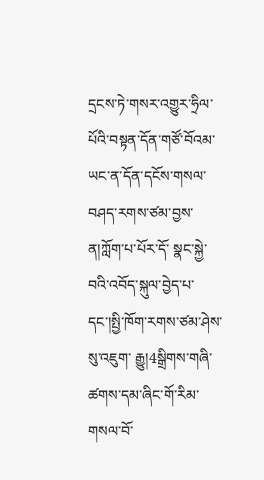དྲངས་ཏེ་གསར་འགྱུར་ཧྲིལ་ པོའི་བསྟན་དོན་གཙོ་བོའམ་ཡང་ན་དོན་དངོས་གསལ་བཤད་རགས་ཙམ་བྱས་ན།ཀློག་པ་པོར་དོ་ སྣང་སྐྱེ་བའི་འབོད་སྐུལ་བྱེད་པ་དང་།སྤྱི་ཁོག་རགས་ཙམ་ཤེས་སུ་འཇུག་ རྒྱུ།4སྒྲིགས་གཞི་ཚགས་དམ་ཞིང་གོ་རིམ་གསལ་བོ་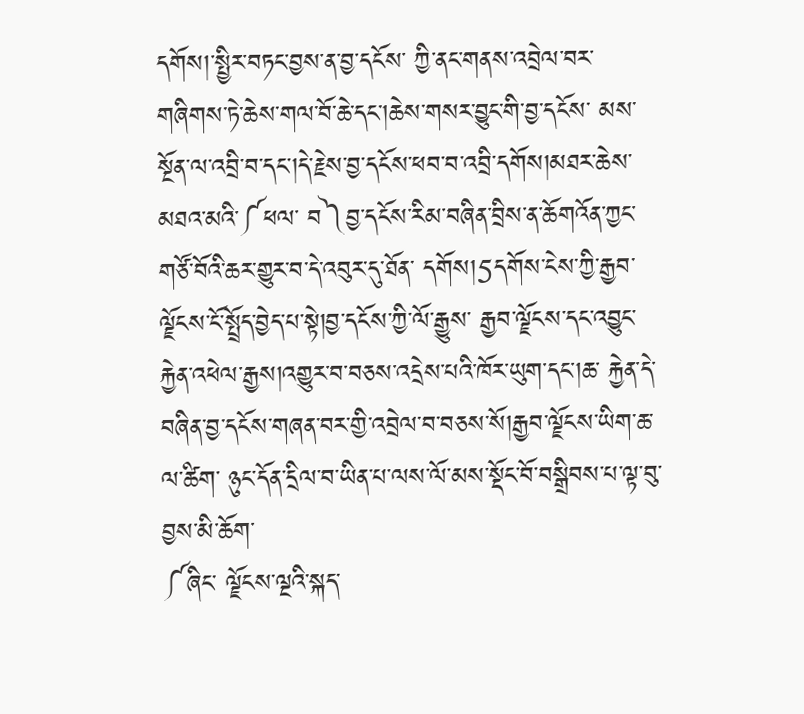དགོས།་སྤྱིར་བཏང་བྱས་ན་བྱ་དངོས་ ཀྱི་ནང་གནས་འབྲེལ་བར་གཞིགས་ཏེ་ཆེས་གལ་བོ་ཆེ་དང་།ཆེས་གསར་བྱུང་གི་བྱ་དངོས་ མས་སྔོན་ལ་འབྲི་བ་དང་།དེ་རྗེས་བྱ་དངོས་ཕབ་བ་འབྲི་དགོས།མཐར་ཆེས་མཐའ་མའི་༼ཕལ་ བ༽བྱ་དངོས་རིམ་བཞིན་བྲིས་ན་ཆོགའོན་ཀྱང་གཙོ་བོའི་ཆར་གྱུར་བ་དེ་འབུར་དུ་ཐོན་ དགོས།5དགོས་ངེས་ཀྱི་རྒྱབ་ལྗོངས་ངོ་སྤྲོད་བྱེད་པ་སྟེ།བྱ་དངོས་ཀྱི་ལོ་རྒྱུས་ རྒྱབ་ལྗོངས་དང་འབྱུང་རྐྱེན་འཕེལ་རྒྱས།འགྱུར་བ་བཅས་འདྲེས་པའི་ཁོར་ཡུག་དང་།ཆ་ རྐྱེན་དེ་བཞིན་བྱ་དངོས་གཞན་བར་གྱི་འབྲེལ་བ་བཅས་སོ།རྒྱབ་ལྗོངས་ཡིག་ཆ་ལ་ཚིག་ ཉུང་དོན་དྲིལ་བ་ཡིན་པ་ལས་ལོ་མས་སྡོང་བོ་བསྒྲིབས་པ་ལྟ་བུ་བྱས་མི་ཆོག་
༼ཞིང་ ལྗོངས་ལྔའི་སྐད་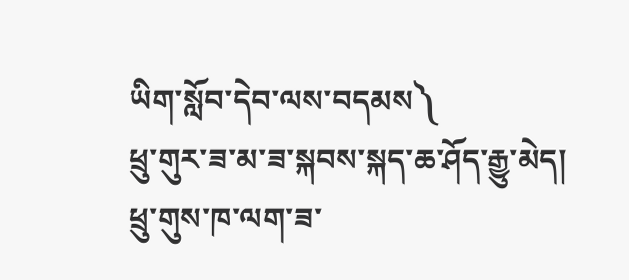ཡིག་སློབ་དེབ་ལས་བདམས༽
ཕྲུ་གུར་ཟ་མ་ཟ་སྐབས་སྐད་ཆ་ཤོད་རྒྱུ་མེད།
ཕྲུ་གུས་ཁ་ལག་ཟ་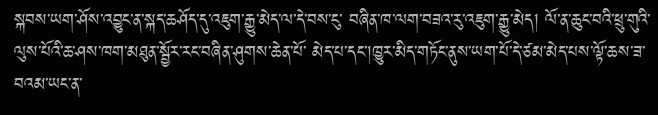སྐབས་ཡག་ཤོས་འབྱུང་ན་སྐད་ཆཤོད་དུ་འཇུག་རྒྱུ་མེད་ལ་དེ་བས་ངུ་ བཞིན་ཁ་ལག་བཟའ་རུ་འཇུག་རྒྱུ་མེད། ལོ་ན་ཆུང་བའི་ཕྲུ་གུའི་ལུས་པོའི་ཆ་ཤས་ཁག་མཐུན་སྦྱོར་རང་བཞིན་ཤུགས་ཆེན་པོ་ མེད་པ་དང་།ཁྱུར་མིད་གཏོང་ནུས་ཡག་པོ་དེ་ཙམ་མེད་པས་ལྟོ་ཆས་ཟ་བའམ་ཡང་ན་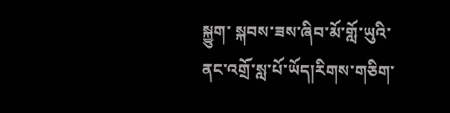སྐྱུག་ སྐབས་ཟས་ཞིབ་མོ་གློ་ཡུའི་ནང་འགྲོ་སླ་པོ་ཡོད།རིགས་གཅིག་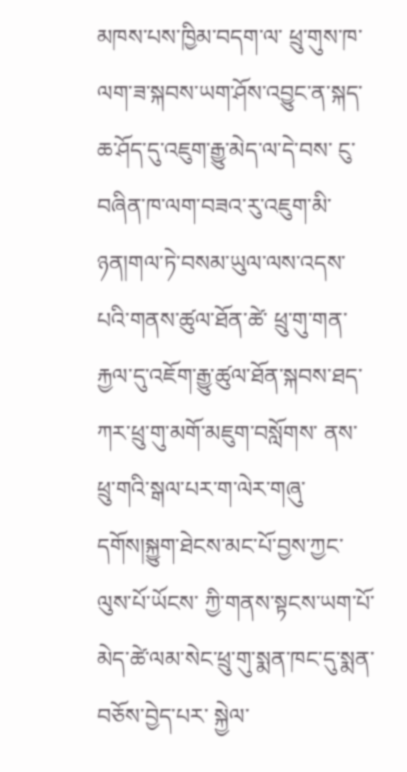མཁས་པས་ཁྱིམ་བདག་ལ་ ཕྲུ་གུས་ཁ་ལག་ཟ་སྐབས་ཡག་ཤོས་འབྱུང་ན་སྐད་ཆ་ཤོད་དུ་འཇུག་རྒྱུ་མེད་ལ་དེ་བས་ ངུ་བཞིན་ཁ་ལག་བཟའ་རུ་འཇུག་མི་ཉན།གལ་ཏེ་བསམ་ཡུལ་ལས་འདས་པའི་གནས་ཚུལ་ཐོན་ཚེ་ ཕྲུ་གུ་གན་རྐྱལ་དུ་འཇོག་རྒྱུ་ཚུལ་ཐོན་སྐབས་ཐད་ཀར་ཕྲུ་གུ་མགོ་མཇུག་བསློགས་ ནས་ཕྲུ་གའི་སྒལ་པར་ག་ལེར་གཞུ་དགོས།སྐྱུག་ཐེངས་མང་པོ་བྱས་ཀྱང་ལུས་པོ་ཡོངས་ ཀྱི་གནས་སྟངས་ཡག་པོ་མེད་ཚེ་ལམ་སེང་ཕྲུ་གུ་སྨན་ཁང་དུ་སྨན་བཅོས་བྱེད་པར་ སྐྱེལ་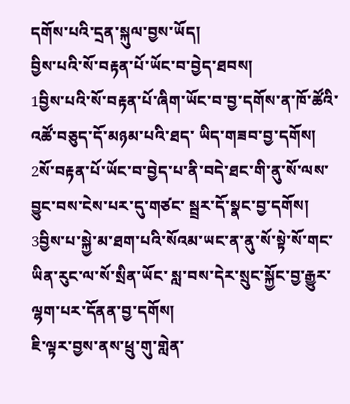དགོས་པའི་དྲན་སྐུལ་བྱས་ཡོད།
བྱིས་པའི་སོ་བརྟན་པོ་ཡོང་བ་བྱེད་ཐབས།
1བྱིས་པའི་སོ་བརྟན་པོ་ཞིག་ཡོང་བ་བྱ་དགོས་ན་ཁོ་ཚོའི་འཚོ་བཅུད་དོ་མཉམ་པའི་ཐད་ ཡིད་གཟབ་བྱ་དགོས། 2སོ་བརྟན་པོ་ཡོང་བ་བྱེད་པ་ནི་བདེ་ཐང་གི་ནུ་སོ་ལས་བྱུང་བས་ངེས་པར་དུ་གཙང་ སྦྲར་དོ་སྣང་བྱ་དགོས། 3བྱིས་པ་སྐྱེ་མ་ཐག་པའི་སོའམ་ཡང་ན་ནུ་སོ་སྟེ་སོ་གང་ཡིན་རུང་ལ་སོ་སྲིན་ཡོང་ སླ་བས་དེར་སྲུང་སྐྱོང་བྱ་རྒྱུར་ལྷག་པར་དོནན་བྱ་དགོས།
ཇི་ལྟར་བྱས་ནས་ཕྲུ་གུ་གླེན་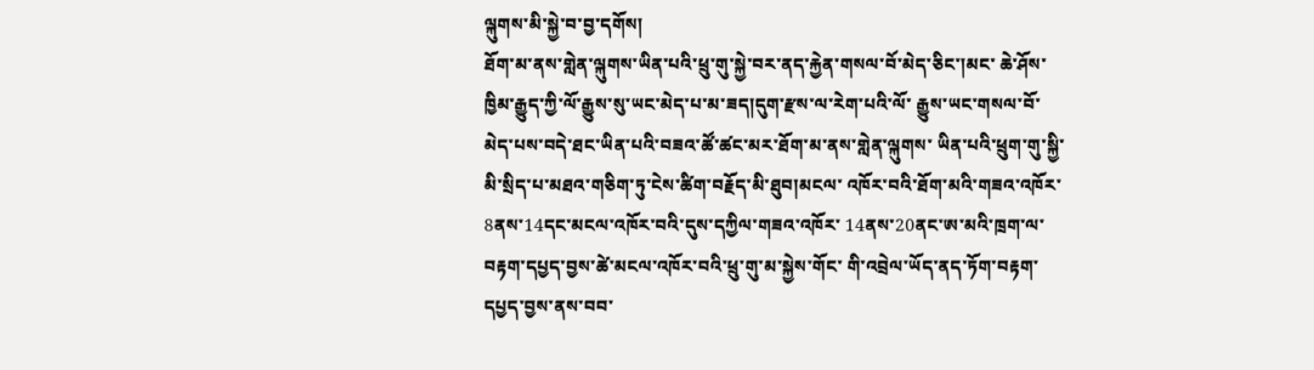ལྐུགས་མི་སྐྱེ་བ་བྱ་དགོས།
ཐོག་མ་ནས་གླེན་ལྐུགས་ཡིན་པའི་ཕྲུ་གུ་སྐྱེ་བར་ནད་རྐྱེན་གསལ་བོ་མེད་ཅིང་།མང་ ཆེ་ཤོས་ཁྱིམ་རྒྱུད་ཀྱི་ལོ་རྒྱུས་སུ་ཡང་མེད་པ་མ་ཟད།དུག་རྫས་ལ་རེག་པའི་ལོ་ རྒྱུས་ཡང་གསལ་བོ་མེད་པས་བདེ་ཐང་ཡིན་པའི་བཟའ་ཚོ་ཚང་མར་ཐོག་མ་ནས་གླེན་ལྐུགས་ ཡིན་པའི་ཕྲུག་གུ་སྐྱི་མི་སྲིད་པ་མཐའ་གཅིག་ཏུ་ངེས་ཚིག་བརྗོད་མི་ཐུབ།མངལ་ འཁོར་བའི་ཐོག་མའི་གཟའ་འཁོར་8ནས་14དང་མངལ་འཁོར་བའི་དུས་དཀྱིལ་གཟའ་འཁོར་ 14ནས་20ནང་ཨ་མའི་ཁྲག་ལ་བརྟག་དཔྱད་བྱས་ཚེ་མངལ་འཁོར་བའི་ཕྲུ་གུ་མ་སྐྱེས་གོང་ གི་འབྲེལ་ཡོད་ནད་ཏོག་བརྟག་དཔྱད་བྱས་ནས་བབ་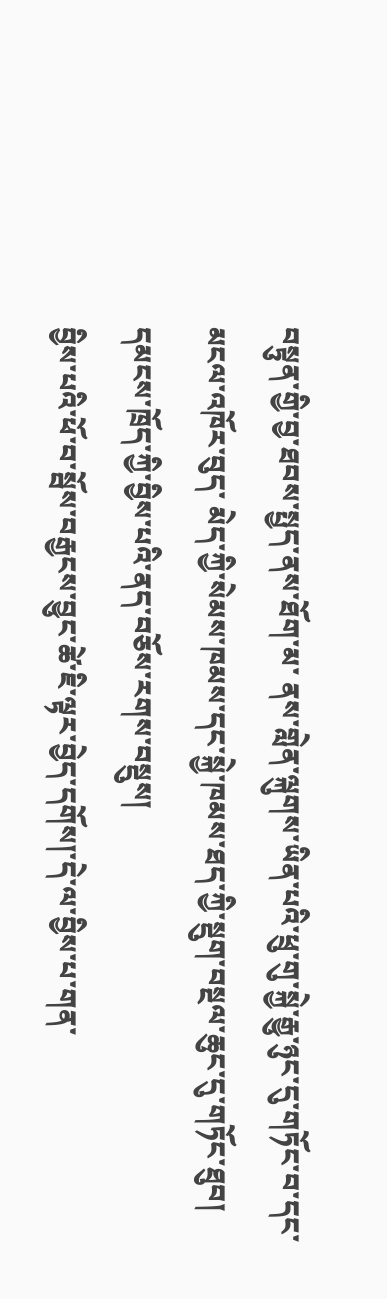བསྟུན་གྱི་བྱ་ཐབས་སྤྱད་ནས་ཐོག་མ་ ནས་གླེན་ལྐུགས་ཡིན་པའི་ཕྲུ་གུ་སྐྱེ་རྒྱུ་ཉུང་དུ་གཏོང་བ་དང་མངལ་འཁོར་བུད་ མེད་ཀྱི་སེམས་ཁམས་དང་སྐྱེ་ཁམས་ཐད་ཀྱི་སྡུག་བསྔལ་ཆུང་དུ་གཏོང་ཐུབ།
དམངས་ཁྲོད་ཀྱི་བྱིས་པའི་ནད་བཅོས་རགས་བསྡུས།
བྱིས་པའི་ཕོ་བ་སྦོས་བརྒྱངས་བྱུང་ཚེ་ཇི་ལྟར་བྱེད་དགོས།་དེ་ལ་བྱིས་པ་གན་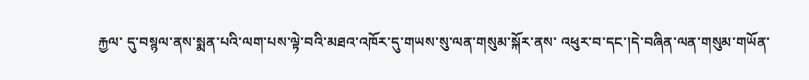རྐྱལ་ དུ་བསྙལ་ནས་སྨན་པའི་ལག་པས་ལྟེ་བའི་མཐའ་འཁོར་དུ་གཡས་སུ་ལན་གསུམ་སྐོར་ནས་ འཕུར་བ་དང་།དེ་བཞིན་ལན་གསུམ་གཡོན་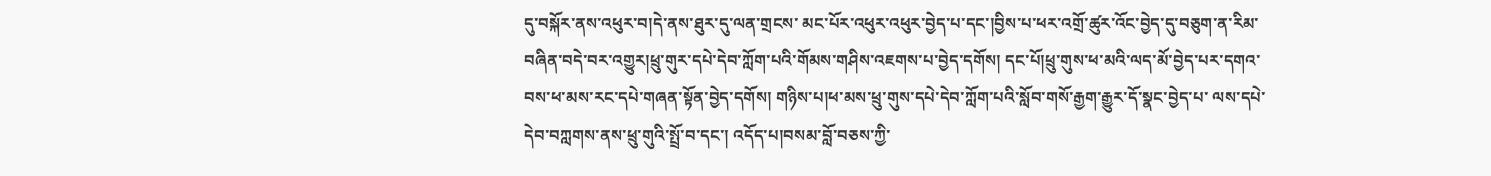དུ་བསྐོར་ནས་འཕུར་བ།དེ་ནས་ཐུར་དུ་ལན་གྲངས་ མང་པོར་འཕུར་འཕུར་བྱེད་པ་དང་།བྱིས་པ་ཕར་འགྲོ་ཚུར་འོང་བྱེད་དུ་བཅུག་ན་རིམ་ བཞིན་བདེ་བར་འགྱུར།ཕྲུ་གུར་དཔེ་དེབ་ཀློག་པའི་གོམས་གཤིས་འཇགས་པ་བྱེད་དགོས། དང་པོ།ཕྲུ་གུས་ཕ་མའི་ལད་མོ་བྱེད་པར་དགའ་བས་ཕ་མས་རང་དཔེ་གཞན་སྟོན་བྱེད་དགོས། གཉིས་པ།ཕ་མས་ཕྲུ་གུས་དཔེ་དེབ་ཀློག་པའི་སློབ་གསོ་རྒྱག་རྒྱུར་དོ་སྣང་བྱེད་པ་ ལས་དཔེ་དེབ་བཀླགས་ནས་ཕྲུ་གུའི་སྤྲོ་བ་དང་། འདོད་པ།བསམ་བློ་བཅས་ཀྱི་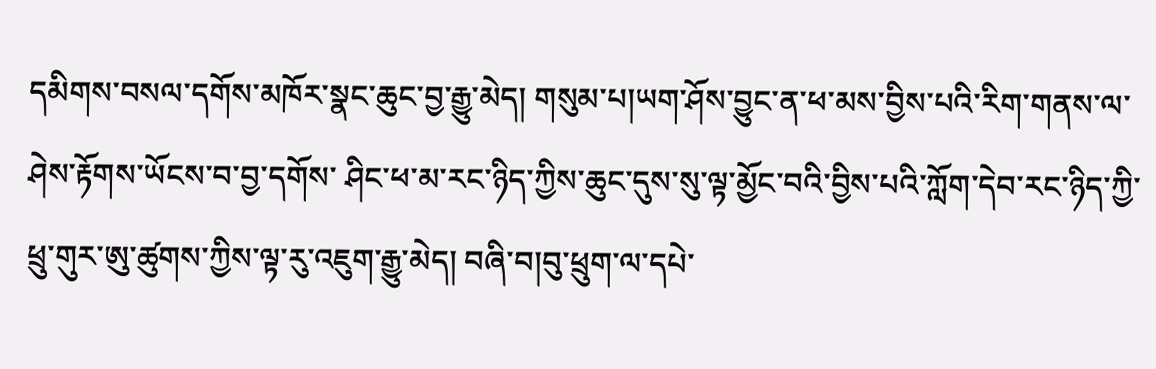དམིགས་བསལ་དགོས་མཁོར་སྣང་ཆུང་བྱ་རྒྱུ་མེད། གསུམ་པ།ཡག་ཤོས་བྱུང་ན་ཕ་མས་བྱིས་པའི་རིག་གནས་ལ་ཤེས་རྟོགས་ཡོངས་བ་བྱ་དགོས་ ཤིང་ཕ་མ་རང་ཉིད་ཀྱིས་ཆུང་དུས་སུ་ལྟ་མྱོང་བའི་བྱིས་པའི་ཀློག་དེབ་རང་ཉིད་ཀྱི་ ཕྲུ་གུར་ཨུ་ཚུགས་ཀྱིས་ལྟ་རུ་འཇུག་རྒྱུ་མེད། བཞི་བ།བུ་ཕྲུག་ལ་དཔེ་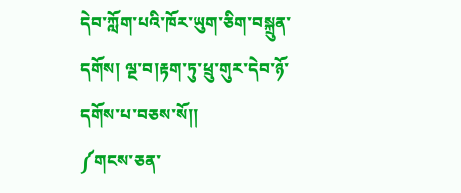དེབ་ཀློག་པའི་ཁོར་ཡུག་ཅིག་བསྐྲུན་དགོས། ལྔ་བ།རྟག་ཏུ་ཕྲུ་གུར་དེབ་ཉོ་དགོས་པ་བཅས་སོ།།
༼གངས་ཅན་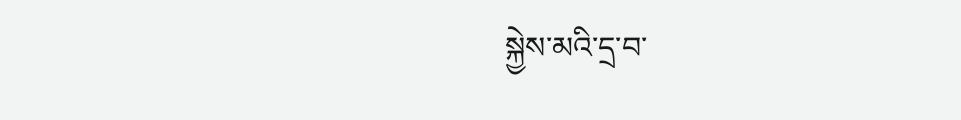སྐྱེས་མའི་དྲ་བ་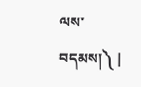ལས་བདམས།༽ |